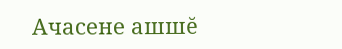Ачасене ашшĕ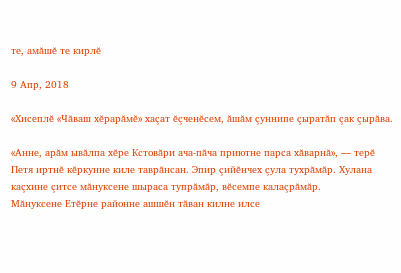те, амăшĕ те кирлĕ

9 Апр, 2018

«Хисеплĕ «Чăваш хĕрарăмĕ» хаçат ĕçченĕсем, ăшăм çуннипе çыратăп çак çырăва.

«Анне, арăм ывăлпа хĕре Кстовăри ача-пăча приютне парса хăварнă», — терĕ Петя иртнĕ кĕркунне киле таврăнсан. Эпир çийĕнчех çула тухрăмăр. Хулана каçхине çитсе мăнуксене шыраса тупрăмăр, вĕсемпе калаçрăмăр.
Мăнуксене Етĕрне районне ашшĕн тăван килне илсе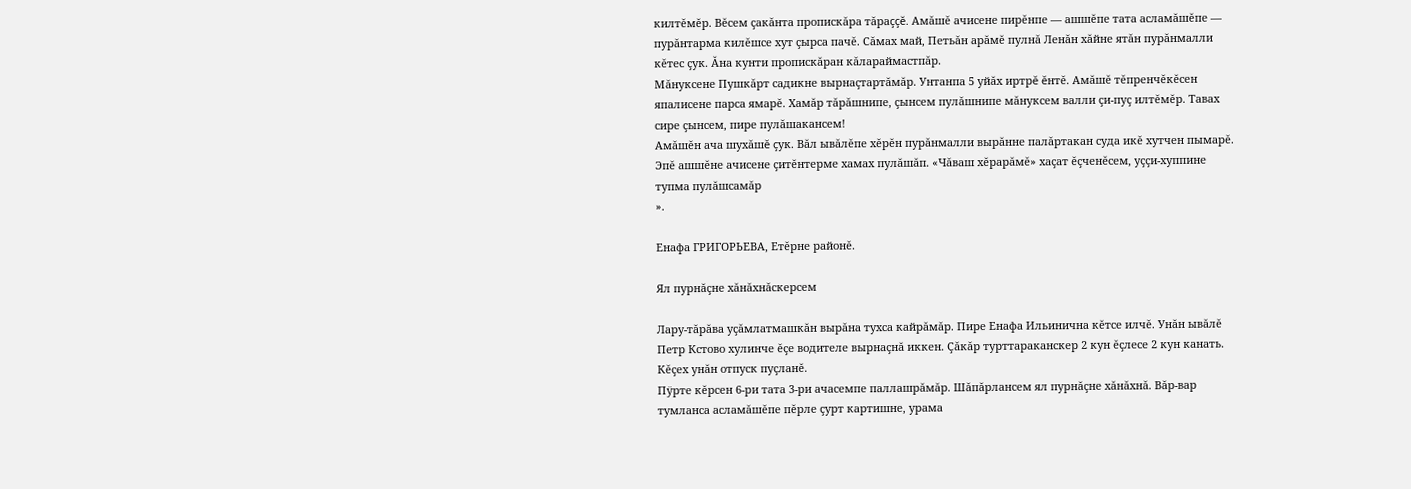килтĕмĕр. Вĕсем çакăнта пропискăра тăраççĕ. Амăшĕ ачисене пирĕнпе — ашшĕпе тата асламăшĕпе — пурăнтарма килĕшсе хут çырса пачĕ. Сăмах май, Петьăн арăмĕ пулнă Ленăн хăйне ятăн пурăнмалли кĕтес çук. Ăна кунти пропискăран кăлараймастпăр.
Мăнуксене Пушкăрт садикне вырнаçтартăмăр. Унтанпа 5 уйăх иртрĕ ĕнтĕ. Амăшĕ тĕпренчĕкĕсен япалисене парса ямарĕ. Хамăр тăрăшнипе, çынсем пулăшнипе мăнуксем валли çи-пуç илтĕмĕр. Тавах сире çынсем, пире пулăшакансем!
Амăшĕн ача шухăшĕ çук. Вăл ывăлĕпе хĕрĕн пурăнмалли вырăнне палăртакан суда икĕ хутчен пымарĕ. Эпĕ ашшĕне ачисене çитĕнтерме хамах пулăшăп. «Чăваш хĕрарăмĕ» хаçат ĕçченĕсем, уççи-хуппине тупма пулăшсамăр
».

Енафа ГРИГОРЬЕВА, Етĕрне районĕ.

Ял пурнăçне хăнăхнăскерсем

Лару-тăрăва уçăмлатмашкăн вырăна тухса кайрăмăр. Пире Енафа Ильинична кĕтсе илчĕ. Унăн ывăлĕ Петр Кстово хулинче ĕçе водителе вырнаçнă иккен. Çăкăр турттараканскер 2 кун ĕçлесе 2 кун канать. Кĕçех унăн отпуск пуçланĕ.
Пÿрте кĕрсен 6-ри тата 3-ри ачасемпе паллашрăмăр. Шăпăрлансем ял пурнăçне хăнăхнă. Вăр-вар тумланса асламăшĕпе пĕрле çурт картишне, урама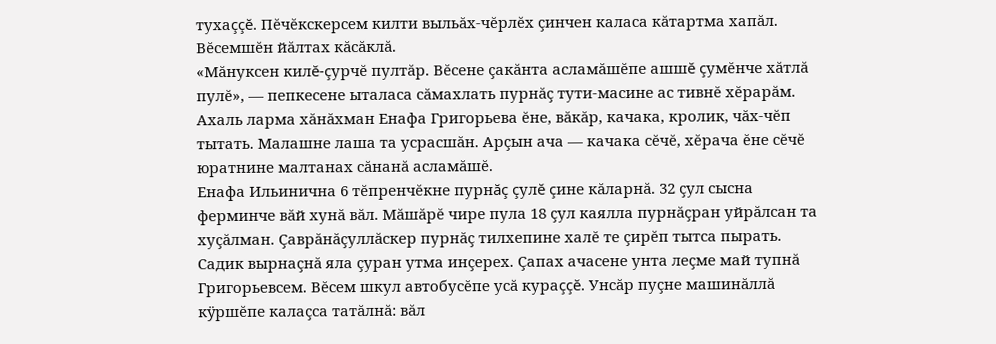тухаççĕ. Пĕчĕкскерсем килти выльăх-чĕрлĕх çинчен каласа кăтартма хапăл. Вĕсемшĕн йăлтах кăсăклă.
«Мăнуксен килĕ-çурчĕ пултăр. Вĕсене çакăнта асламăшĕпе ашшĕ çумĕнче хăтлă пулĕ», — пепкесене ыталаса сăмахлать пурнăç тути-масине ас тивнĕ хĕрарăм.
Ахаль ларма хăнăхман Енафа Григорьева ĕне, вăкăр, качака, кролик, чăх-чĕп тытать. Малашне лаша та усрасшăн. Арçын ача — качака сĕчĕ, хĕрача ĕне сĕчĕ юратнине малтанах сăнанă асламăшĕ.
Енафа Ильинична 6 тĕпренчĕкне пурнăç çулĕ çине кăларнă. 32 çул сысна ферминче вăй хунă вăл. Мăшăрĕ чире пула 18 çул каялла пурнăçран уйрăлсан та хуçăлман. Çаврăнăçуллăскер пурнăç тилхепине халĕ те çирĕп тытса пырать.
Садик вырнаçнă яла çуран утма инçерех. Çапах ачасене унта леçме май тупнă Григорьевсем. Вĕсем шкул автобусĕпе усă кураççĕ. Унсăр пуçне машинăллă кÿршĕпе калаçса татăлнă: вăл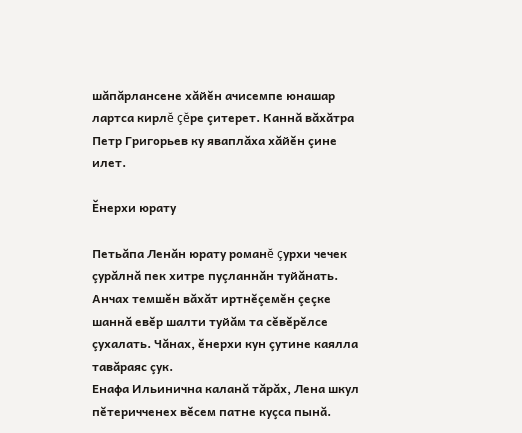шăпăрлансене хăйĕн ачисемпе юнашар лартса кирлĕ çĕре çитерет. Каннă вăхăтра Петр Григорьев ку яваплăха хăйĕн çине илет.

Ĕнерхи юрату

Петьăпа Ленăн юрату романĕ çурхи чечек çурăлнă пек хитре пуçланнăн туйăнать. Анчах темшĕн вăхăт иртнĕçемĕн çеçке шаннă евĕр шалти туйăм та сĕвĕрĕлсе çухалать. Чăнах, ĕнерхи кун çутине каялла тавăраяс çук.
Енафа Ильинична каланă тăрăх, Лена шкул пĕтеричченех вĕсем патне куçса пынă.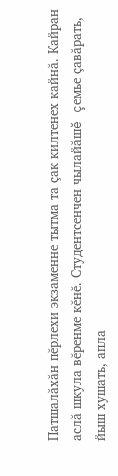Патшалăхăн пĕрлехи экзаменне тытма та çак килтенех кайнă. Кайран аслă шкула вĕренме кĕнĕ. Студентсенчен чылайăшĕ çемье çавăрать, йыш хушать, апла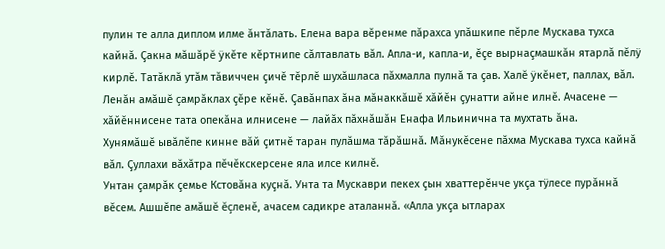пулин те алла диплом илме ăнтăлать. Елена вара вĕренме пăрахса упăшкипе пĕрле Мускава тухса кайнă. Çакна мăшăрĕ ÿкĕте кĕртнипе сăлтавлать вăл. Апла-и, капла-и, ĕçе вырнаçмашкăн ятарлă пĕлÿ кирлĕ. Татăклă утăм тăвиччен çичĕ тĕрлĕ шухăшласа пăхмалла пулнă та çав. Халĕ ÿкĕнет, паллах, вăл.
Ленăн амăшĕ çамрăклах çĕре кĕнĕ. Çавăнпах ăна мăнаккăшĕ хăйĕн çунатти айне илнĕ. Ачасене — хăйĕннисене тата опекăна илнисене — лайăх пăхнăшăн Енафа Ильинична та мухтать ăна.
Хунямăшĕ ывăлĕпе кинне вăй çитнĕ таран пулăшма тăрăшнă. Мăнукĕсене пăхма Мускава тухса кайнă вăл. Çуллахи вăхăтра пĕчĕкскерсене яла илсе килнĕ.
Унтан çамрăк çемье Кстовăна куçнă. Унта та Мускаври пекех çын хваттерĕнче укçа тÿлесе пурăннă вĕсем. Ашшĕпе амăшĕ ĕçленĕ, ачасем садикре аталаннă. «Алла укçа ытларах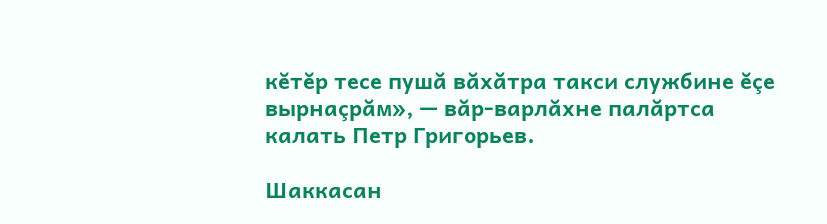кĕтĕр тесе пушă вăхăтра такси службине ĕçе вырнаçрăм», — вăр-варлăхне палăртса калать Петр Григорьев.

Шаккасан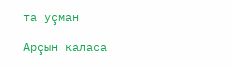та уçман

Арçын каласа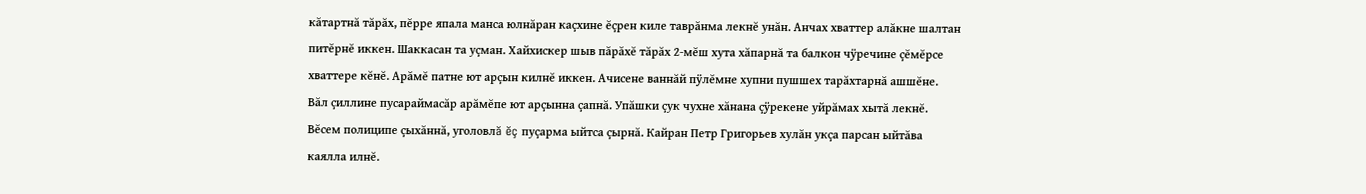кăтартнă тăрăх, пĕрре япала манса юлнăран каçхине ĕçрен киле таврăнма лекнĕ унăн. Анчах хваттер алăкне шалтан питĕрнĕ иккен. Шаккасан та уçман. Хайхискер шыв пăрăхĕ тăрăх 2-мĕш хута хăпарнă та балкон чÿречине çĕмĕрсе хваттере кĕнĕ. Арăмĕ патне ют арçын килнĕ иккен. Ачисене ваннăй пÿлĕмне хупни пушшех тарăхтарнă ашшĕне. Вăл çиллине пусараймасăр арăмĕпе ют арçынна çапнă. Упăшки çук чухне хăнана çÿрекене уйрăмах хытă лекнĕ. Вĕсем полиципе çыхăннă, уголовлă ĕç пуçарма ыйтса çырнă. Кайран Петр Григорьев хулăн укçа парсан ыйтăва каялла илнĕ.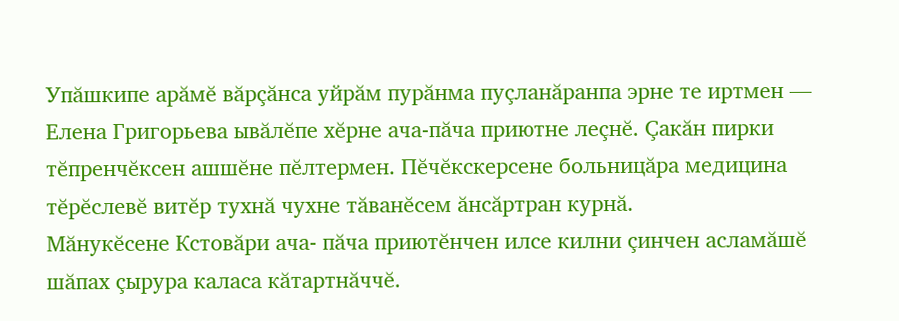Упăшкипе арăмĕ вăрçăнса уйрăм пурăнма пуçланăранпа эрне те иртмен — Елена Григорьева ывăлĕпе хĕрне ача-пăча приютне леçнĕ. Çакăн пирки тĕпренчĕксен ашшĕне пĕлтермен. Пĕчĕкскерсене больницăра медицина тĕрĕслевĕ витĕр тухнă чухне тăванĕсем ăнсăртран курнă.
Мăнукĕсене Кстовăри ача- пăча приютĕнчен илсе килни çинчен асламăшĕ шăпах çырура каласа кăтартнăччĕ.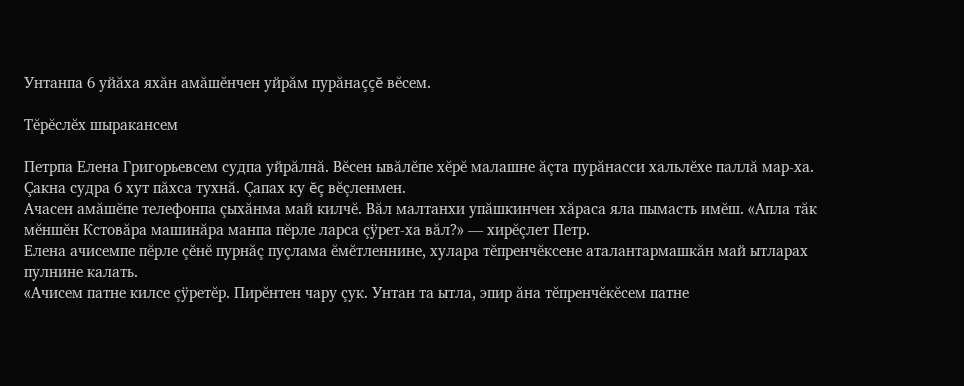Унтанпа 6 уйăха яхăн амăшĕнчен уйрăм пурăнаççĕ вĕсем.

Тĕрĕслĕх шыракансем

Петрпа Елена Григорьевсем судпа уйрăлнă. Вĕсен ывăлĕпе хĕрĕ малашне ăçта пурăнасси хальлĕхе паллă мар-ха. Çакна судра 6 хут пăхса тухнă. Çапах ку ĕç вĕçленмен.
Ачасен амăшĕпе телефонпа çыхăнма май килчĕ. Вăл малтанхи упăшкинчен хăраса яла пымасть имĕш. «Апла тăк мĕншĕн Кстовăра машинăра манпа пĕрле ларса çÿрет-ха вăл?» — хирĕçлет Петр.
Елена ачисемпе пĕрле çĕнĕ пурнăç пуçлама ĕмĕтленнине, хулара тĕпренчĕксене аталантармашкăн май ытларах пулнине калать.
«Ачисем патне килсе çÿретĕр. Пирĕнтен чару çук. Унтан та ытла, эпир ăна тĕпренчĕкĕсем патне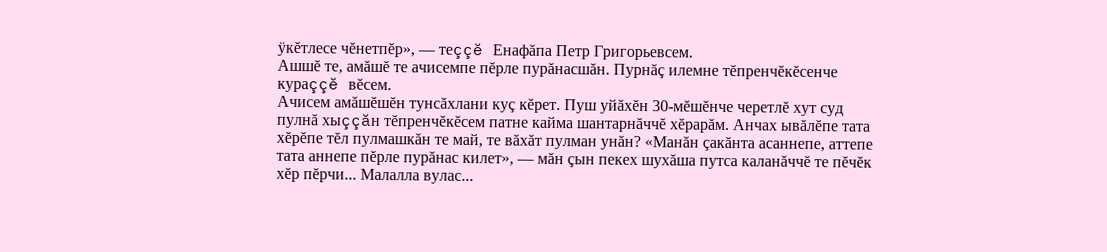ÿкĕтлесе чĕнетпĕр», — теççĕ Енафăпа Петр Григорьевсем.
Ашшĕ те, амăшĕ те ачисемпе пĕрле пурăнасшăн. Пурнăç илемне тĕпренчĕкĕсенче кураççĕ вĕсем.
Ачисем амăшĕшĕн тунсăхлани куç кĕрет. Пуш уйăхĕн 30-мĕшĕнче черетлĕ хут суд пулнă хыççăн тĕпренчĕкĕсем патне кайма шантарнăччĕ хĕрарăм. Анчах ывăлĕпе тата хĕрĕпе тĕл пулмашкăн те май, те вăхăт пулман унăн? «Манăн çакăнта асаннепе, аттепе тата аннепе пĕрле пурăнас килет», — мăн çын пекех шухăша путса каланăччĕ те пĕчĕк хĕр пĕрчи... Малалла вулас...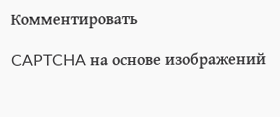Комментировать

CAPTCHA на основе изображений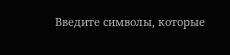Введите символы, которые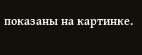показаны на картинке.